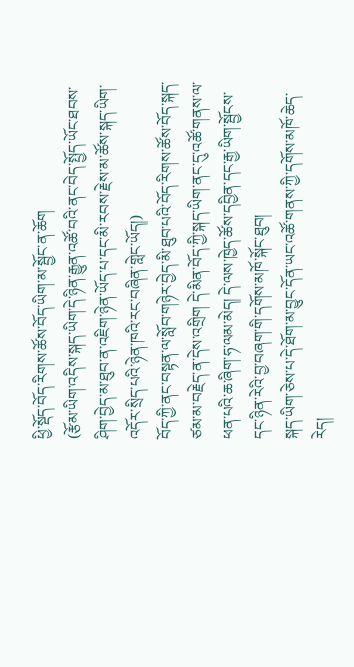ཕྱི་སྡོད་བོད་རིགས་ཚོས་བོད་ཡིག་མ་སྦྱོང་ན་ཆོག
(རྩོམ་ཡིག་འདིས་སྐད་ཡིག་དེ་ཉིན་རྒྱུན་འཚོ་བའི་ནང་བེད་སྤྱོད་ཡོང་ཐབས་ཤིག་བྱེད་མ་ཐུབ་ན་འཇིག་ཉེན་ཡོད་པ་དང་མི་རབས་རྗེས་མ་ཚོས་སྐད་ཡིག་འདོར་སྲིད་པའི་ཉེན་ཁའི་རང་བཞིན་གླེང་ཡོད།)
བོད་ཀྱི་ནང་བསྟན་ལ་སློབ་གཉེར་བྱེད་མི་ཐུབ་པའི་བོད་རིགས་ཚོས་བོད་སྐད་ཙམ་མ་བརྗེད་ན་དེས་འགྲིག དེ་མིན་བོད་ཀྱི་སྐད་ཡིག་ནང་དུ་འཚོ་གནས་ལ་ཕན་པའི་ཆ་ཞིག་ཧ་ལམ་མེད། དེ་ལས་ཁྱེད་ཚོས་དབྱིན་དང་རྒྱ་ཡིག་སྦྱོངས་དང་ཉིན་རེའི་བྱ་བཞག་གི་དགོས་མཁོ་སྐོང་ཐུབ།
སྐད་ཡིག་ཅེས་པ་དེ་ཐོག་མ་བྱུང་དོན་ཡང་འཚོ་གནས་ཀྱི་དགོས་མཁོ་ཆེད་རེད།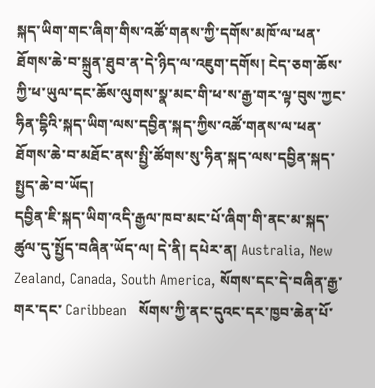སྐད་ཡིག་གང་ཞིག་གིས་འཚོ་གནས་ཀྱི་དགོས་མཁོ་ལ་ཕན་ཐོགས་ཆེ་བ་སྐྲུན་ཐུབ་ན་དེ་ཉིད་ལ་འཇུག་དགོས། ངེད་ཅག་ཆོས་ཀྱི་ཕ་ཡུལ་དང་ཆོས་ལུགས་སྣ་མང་གི་ཕ་ས་རྒྱ་གར་ལྟ་བུས་ཀྱང་ཧིན་དྷིའི་སྐད་ཡིག་ལས་དབྱིན་སྐད་ཀྱིས་འཚོ་གནས་ལ་ཕན་ཐོགས་ཆེ་བ་མཐོང་ནས་སྤྱི་ཚོགས་སུ་ཧིན་སྐད་ལས་དབྱིན་སྐད་སྤྱད་ཆེ་བ་ཡོད།
དབྱིན་ཇི་སྐད་ཡིག་འདི་རྒྱལ་ཁབ་མང་པོ་ཞིག་གི་ནང་མ་སྐད་ཚུལ་དུ་སྤྱོད་བཞིན་ཡོད་ལ། དེ་ནི། དཔེར་ན། Australia, New Zealand, Canada, South America, སོགས་དང་དེ་བཞིན་རྒྱ་གར་དང་ Caribbean   སོགས་ཀྱི་ནང་དུའང་དར་ཁྱབ་ཆེན་པོ་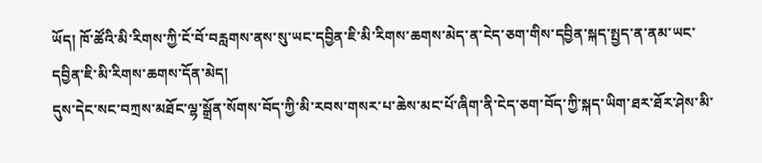ཡོད། ཁོ་ཚོའི་མི་རིགས་ཀྱི་ངོ་བོ་བརླགས་ནས་སུ་ཡང་དབྱིན་ཇི་མི་རིགས་ཆགས་མེད་ན་ངེད་ཅག་གིས་དབྱིན་སྐད་སྤྱད་ན་ནམ་ཡང་དབྱིན་ཇི་མི་རིགས་ཆགས་དོན་མེད།
དུས་དེང་སང་བཀྲས་མཐོང་ལྷ་སྒྲོན་སོགས་བོད་ཀྱི་མི་རབས་གསར་པ་ཆེས་མང་པོ་ཞིག་ནི་ངེད་ཅག་བོད་ཀྱི་སྐད་ཡིག་ཐར་ཐོར་ཤེས་མི་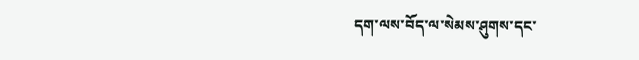དག་ལས་བོད་ལ་སེམས་ཤུགས་དང་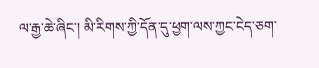ལ་རྒྱ་ཆེ་ཞིང་། མི་རིགས་ཀྱི་དོན་དུ་ཕྱག་ལས་ཀྱང་ངེད་ཅག་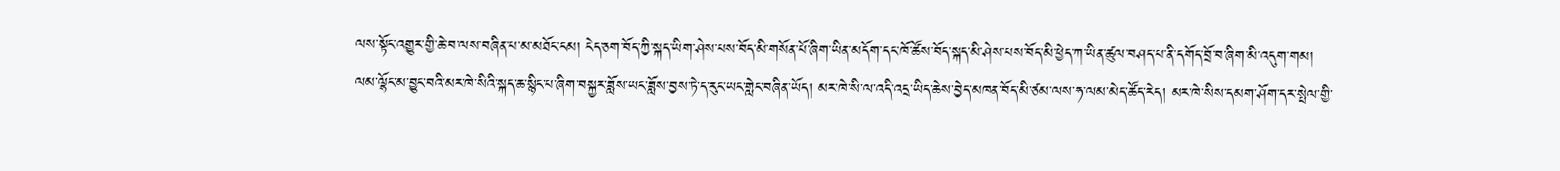ལས་སྟོང་འགྱུར་གྱི་ཆེ་བ་ལས་བཞིན་པ་མ་མཐོང་ངམ། ངེད་ཅག་བོད་ཀྱི་སྐད་ཡིག་ཤེས་པས་བོད་མི་གསོན་པོ་ཞིག་ཡིན་མདོག་དང་ཁོ་ཚོས་བོད་སྐད་མི་ཤེས་པས་བོད་མི་ཕྱེད་ཀ་ཡིན་ཚུལ་བཤད་པ་ནི་དགོད་བྲོ་བ་ཞིག་མི་འདུག་གམ།
ལམ་ལྷོང་མ་བྱུང་བའི་མར་ཁེ་སིའི་སྐད་ཆ་སྙིང་པ་ཞིག་བསྐྱར་ཟློས་ཡང་ཟློས་བྱས་ཏེ་ད་རུང་ཡང་གླེང་བཞིན་ཡོད། མར་ཁེ་སི་ལ་འདི་འདྲ་ཡིད་ཆེས་བྱེད་མཁན་བོད་མི་ཙམ་ལས་ཧ་ལམ་མེད་ཚོད་རེད། མར་ཁེ་སིས་དམག་ཤོག་དར་སྤེལ་གྱི་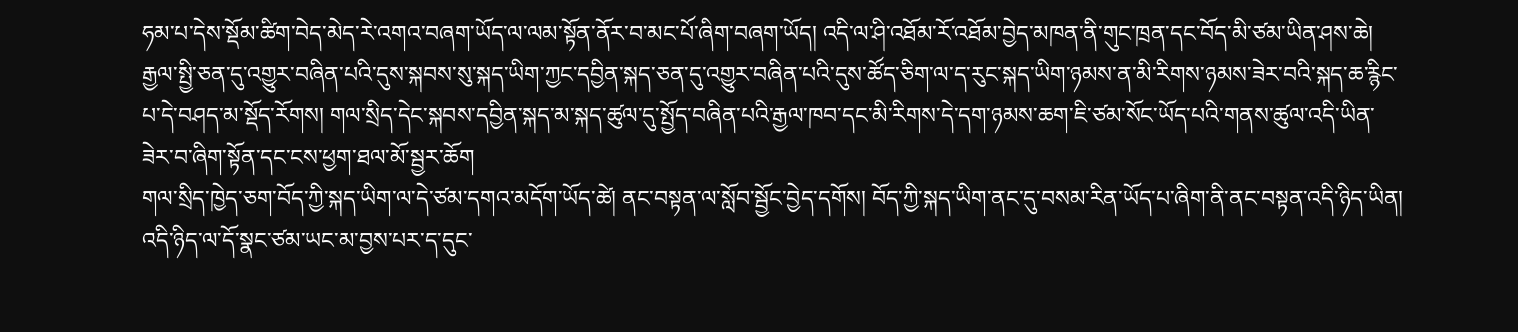ཧམ་པ་དེས་སྡོམ་ཚིག་བེད་མེད་རེ་འགའ་བཞག་ཡོད་ལ་ལམ་སྟོན་ནོར་བ་མང་པོ་ཞིག་བཞག་ཡོད། འདི་ལ་ཤི་འཐོམ་རོ་འཐོམ་བྱེད་མཁན་ནི་གུང་ཁྲན་དང་བོད་མི་ཙམ་ཡིན་ཤས་ཆེ། རྒྱལ་སྤྱི་ཅན་དུ་འགྱུར་བཞིན་པའི་དུས་སྐབས་སུ་སྐད་ཡིག་ཀྱང་དབྱིན་སྐད་ཅན་དུ་འགྱུར་བཞིན་པའི་དུས་ཚོད་ཅིག་ལ་ད་རུང་སྐད་ཡིག་ཉམས་ན་མི་རིགས་ཉམས་ཟེར་བའི་སྐད་ཆ་རྙིང་པ་དེ་བཤད་མ་སྡོད་རོགས། གལ་སྲིད་དེང་སྐབས་དབྱིན་སྐད་མ་སྐད་ཚུལ་དུ་སྤྱོད་བཞིན་པའི་རྒྱལ་ཁབ་དང་མི་རིགས་དེ་དག་ཉམས་ཆག་ཇི་ཙམ་སོང་ཡོད་པའི་གནས་ཚུལ་འདི་ཡིན་ཟེར་བ་ཞིག་སྟོན་དང་ངས་ཕྱག་ཐལ་མོ་སྦྱར་ཆོག
གལ་སྲིད་ཁྱེད་ཅག་བོད་ཀྱི་སྐད་ཡིག་ལ་དེ་ཙམ་དགའ་མདོག་ཡོད་ཚེ། ནང་བསྟན་ལ་སློབ་སྦྱོང་བྱེད་དགོས། བོད་ཀྱི་སྐད་ཡིག་ནང་དུ་བསམ་རིན་ཡོད་པ་ཞིག་ནི་ནང་བསྟན་འདི་ཉིད་ཡིན། འདི་ཉིད་ལ་དོ་སྣང་ཙམ་ཡང་མ་བྱས་པར་ད་དུང་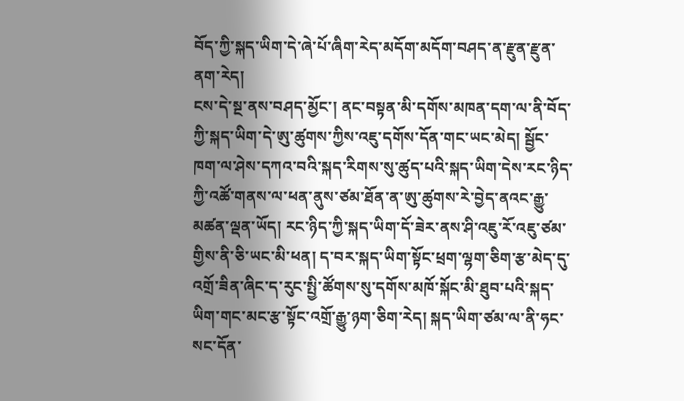བོད་ཀྱི་སྐད་ཡིག་དེ་ཞེ་པོ་ཞིག་རེད་མདོག་མདོག་བཤད་ན་རྫུན་རྫུན་ནག་རེད།
ངས་དེ་སྔ་ནས་བཤད་མྱོང་། ནང་བསྟན་མི་དགོས་མཁན་དག་ལ་ནི་བོད་ཀྱི་སྐད་ཡིག་དེ་ཨུ་ཚུགས་ཀྱིས་འཇུ་དགོས་དོན་གང་ཡང་མེད། སྦྱོང་ཁག་ལ་ཤེས་དཀའ་བའི་སྐད་རིགས་སུ་ཚུད་པའི་སྐད་ཡིག་དེས་རང་ཉིད་ཀྱི་འཚོ་གནས་ལ་ཕན་ནུས་ཙམ་ཐོན་ན་ཨུ་ཚུགས་རེ་བྱེད་ནའང་རྒྱུ་མཚན་ལྡན་ཡོད། རང་ཉིད་ཀྱི་སྐད་ཡིག་དོ་ཟེར་ནས་ཤི་འཇུ་རོ་འཇུ་ཙམ་གྱིས་ནི་ཅི་ཡང་མི་ཕན། ད་བར་སྐད་ཡིག་སྟོང་ཕྲག་ལྷག་ཅིག་རྩ་མེད་དུ་འགྲོ་ཟིན་ཞིང་ད་རུང་སྤྱི་ཚོགས་སུ་དགོས་མཁོ་སྐོང་མི་ཐུབ་པའི་སྐད་ཡིག་གང་མང་རྩ་སྟོང་འགྲོ་རྒྱུ་ཉག་ཅིག་རེད། སྐད་ཡིག་ཙམ་ལ་ནི་ཧང་སང་དོན་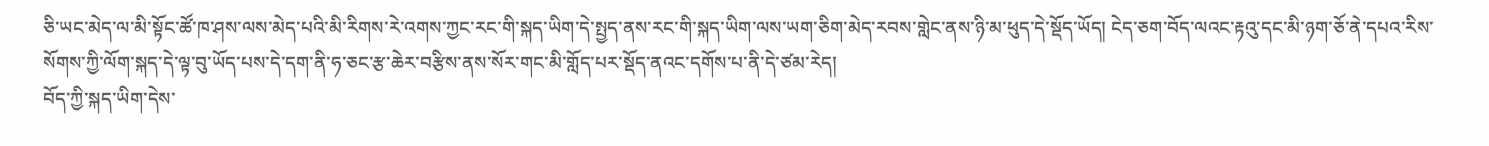ཅི་ཡང་མེད་ལ་མི་སྟོང་ཚོ་ཁ་ཤས་ལས་མེད་པའི་མི་རིགས་རེ་འགས་ཀྱང་རང་གི་སྐད་ཡིག་དེ་སྤྱད་ནས་རང་གི་སྐད་ཡིག་ལས་ཡག་ཅིག་མེད་རབས་གླེང་ནས་ཉི་མ་ཕུད་དེ་སྡོད་ཡོད། ངེད་ཅག་བོད་ལའང་རྟའུ་དང་མི་ཉག་ཅོ་ནེ་དཔའ་རིས་སོགས་ཀྱི་ལོག་སྐད་དེ་ལྟ་བུ་ཡོད་པས་དེ་དག་ནི་ཧ་ཅང་རྩ་ཆེར་བརྩིས་ནས་སོར་གང་མི་གློད་པར་སྡོད་ནའང་དགོས་པ་ནི་དེ་ཙམ་རེད།
བོད་ཀྱི་སྐད་ཡིག་དེས་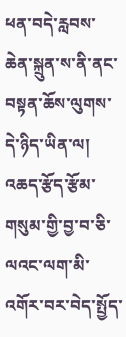ཕན་བདེ་རླབས་ཆེན་སྐྲུན་ས་ནི་ནང་བསྟན་ཆོས་ལུགས་དེ་ཉིད་ཡིན་ལ། འཆད་རྩོད་རྩོམ་གསུམ་གྱི་བྱ་བ་ཅི་ལའང་ལག་མི་འགོར་བར་བེད་སྤྱོད་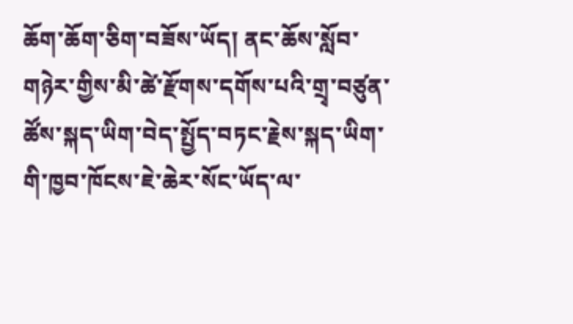ཆོག་ཆོག་ཅིག་བཟོས་ཡོད། ནང་ཆོས་སློབ་གཉེར་གྱིས་མི་ཚེ་རྫོགས་དགོས་པའི་གྲྭ་བཙུན་ཚོས་སྐད་ཡིག་བེད་སྤྱོད་བཏང་རྗེས་སྐད་ཡིག་གི་ཁྱབ་ཁོངས་ཇེ་ཆེར་སོང་ཡོད་ལ་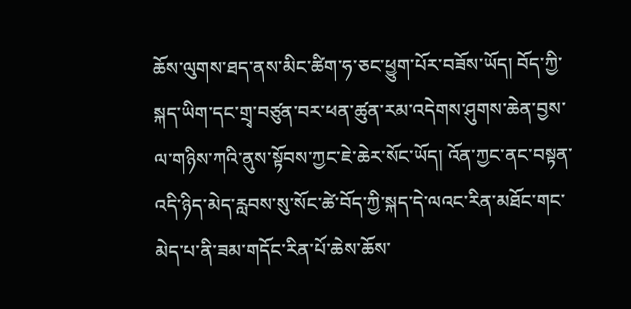ཆོས་ལུགས་ཐད་ནས་མིང་ཚིག་ཧ་ཅང་ཕྱུག་པོར་བཟོས་ཡོད། བོད་ཀྱི་སྐད་ཡིག་དང་གྲྭ་བཙུན་བར་ཕན་ཚུན་རམ་འདེགས་ཤུགས་ཆེན་བྱས་ལ་གཉིས་ཀའི་ནུས་སྟོབས་ཀྱང་ཇེ་ཆེར་སོང་ཡོད། འོན་ཀྱང་ནང་བསྟན་འདི་ཉིད་མེད་རླབས་སུ་སོང་ཚེ་བོད་ཀྱི་སྐད་དེ་ལའང་རིན་མཐོང་གང་མེད་པ་ནི་ཟམ་གདོང་རིན་པོ་ཆེས་ཆོས་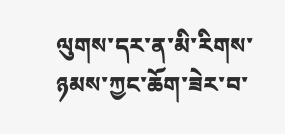ལུགས་དར་ན་མི་རིགས་ཉམས་ཀྱང་ཆོག་ཟེར་བ་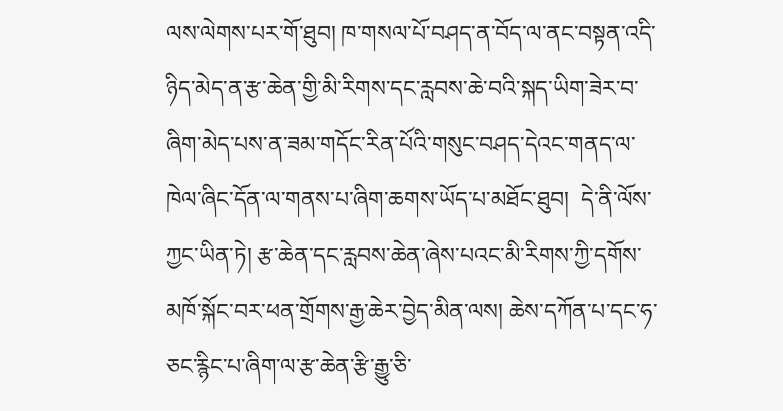ལས་ལེགས་པར་གོ་ཐུབ། ཁ་གསལ་པོ་བཤད་ན་བོད་ལ་ནང་བསྟན་འདི་ཉིད་མེད་ན་རྩ་ཆེན་གྱི་མི་རིགས་དང་རླབས་ཆེ་བའི་སྐད་ཡིག་ཟེར་བ་ཞིག་མེད་པས་ན་ཟམ་གདོང་རིན་པོའི་གསུང་བཤད་དེའང་གནད་ལ་ཁེལ་ཞིང་དོན་ལ་གནས་པ་ཞིག་ཆགས་ཡོད་པ་མཐོང་ཐུབ།  དེ་ནི་ལོས་ཀྱང་ཡིན་ཏེ། རྩ་ཆེན་དང་རླབས་ཆེན་ཞེས་པའང་མི་རིགས་ཀྱི་དགོས་མཁོ་སྐོང་བར་ཕན་གྲོགས་རྒྱ་ཆེར་བྱེད་མིན་ལས། ཆེས་དཀོན་པ་དང་ཧ་ཅང་རྙིང་པ་ཞིག་ལ་རྩ་ཆེན་རྩི་རྒྱུ་ཅི་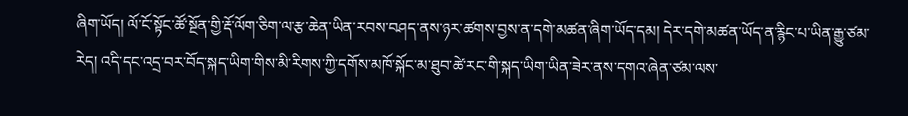ཞིག་ཡོད། ལོ་ངོ་སྟོང་ཚོ་སྔོན་གྱི་རྡོ་ལོག་ཅིག་ལ་རྩ་ཆེན་ཡིན་རབས་བཤད་ནས་ཉར་ཚགས་བྱས་ན་དགེ་མཚན་ཞིག་ཡོད་དམ། དེར་དགེ་མཚན་ཡོད་ན་རྙིང་པ་ཡིན་རྒྱུ་ཙམ་རེད། འདི་དང་འདྲ་བར་བོད་སྐད་ཡིག་གིས་མི་རིགས་ཀྱི་དགོས་མཁོ་སྐོང་མ་ཐུབ་ཚེ་རང་གི་སྐད་ཡིག་ཡིན་ཟེར་ནས་དགའ་ཞེན་ཙམ་ལས་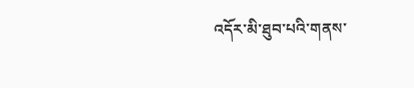འདོར་མི་ཐུབ་པའི་གནས་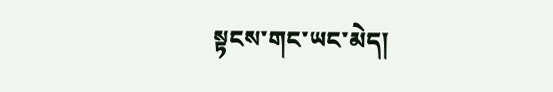སྟངས་གང་ཡང་མེད།